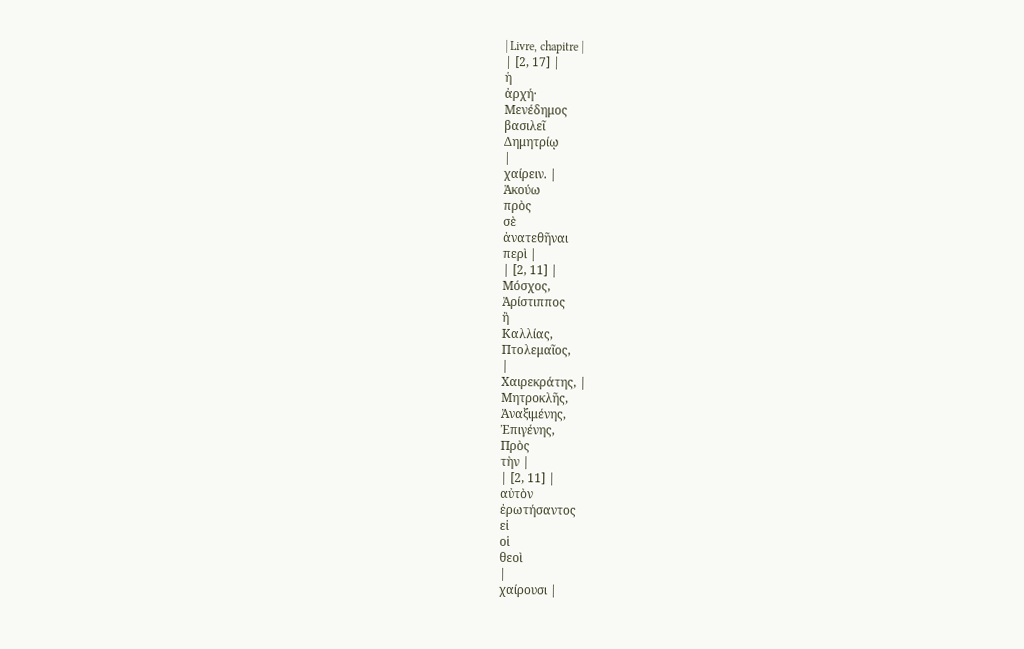| Livre, chapitre |
| [2, 17] |
ἡ
ἀρχή·
Μενέδημος
βασιλεῖ
Δημητρίῳ
|
χαίρειν. |
Ἀκούω
πρὸς
σὲ
ἀνατεθῆναι
περὶ |
| [2, 11] |
Μόσχος,
Ἀρίστιππος
ἢ
Καλλίας,
Πτολεμαῖος,
|
Χαιρεκράτης, |
Μητροκλῆς,
Ἀναξιμένης,
Ἐπιγένης,
Πρὸς
τὴν |
| [2, 11] |
αὐτὸν
ἐρωτήσαντος
εἰ
οἱ
θεοὶ
|
χαίρουσι |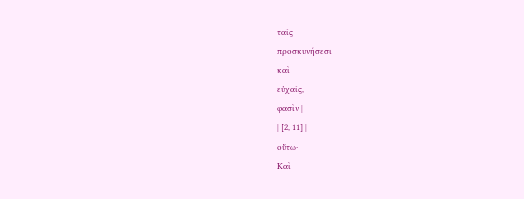ταῖς
προσκυνήσεσι
καὶ
εὐχαῖς,
φασὶν |
| [2, 11] |
οὕτω·
Καὶ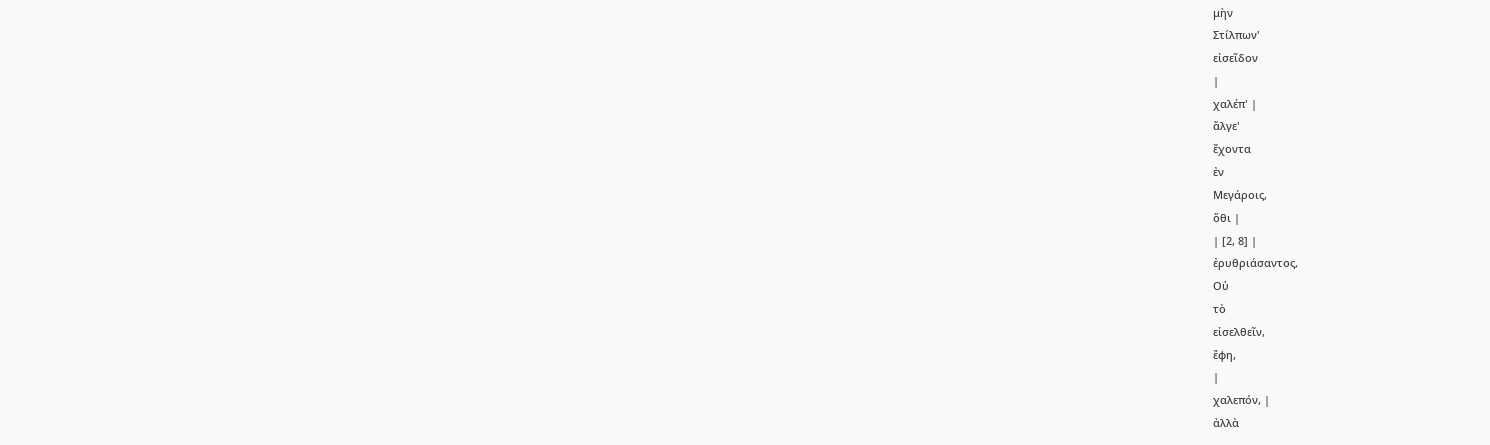μὴν
Στίλπων'
εἰσεῖδον
|
χαλέπ' |
ἄλγε'
ἔχοντα
ἐν
Μεγάροις,
ὅθι |
| [2, 8] |
ἐρυθριάσαντος,
Οὐ
τὸ
εἰσελθεῖν,
ἔφη,
|
χαλεπόν, |
ἀλλὰ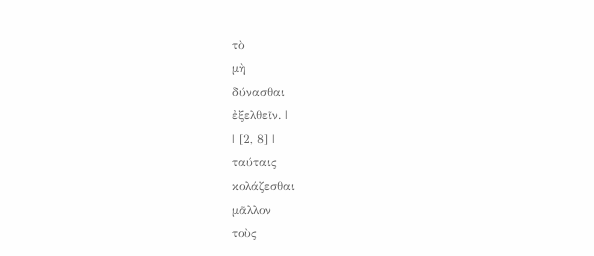τὸ
μὴ
δύνασθαι
ἐξελθεῖν. |
| [2, 8] |
ταύταις
κολάζεσθαι
μᾶλλον
τοὺς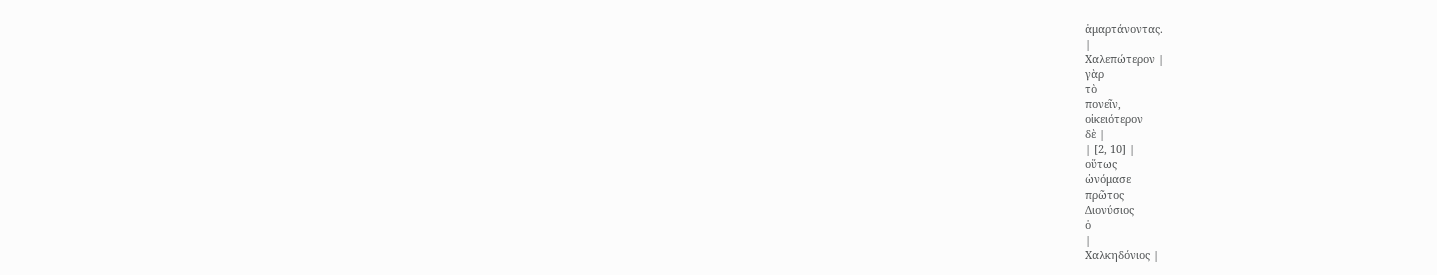ἁμαρτάνοντας.
|
Χαλεπώτερον |
γὰρ
τὸ
πονεῖν,
οἰκειότερον
δὲ |
| [2, 10] |
οὕτως
ὠνόμασε
πρῶτος
Διονύσιος
ὁ
|
Χαλκηδόνιος |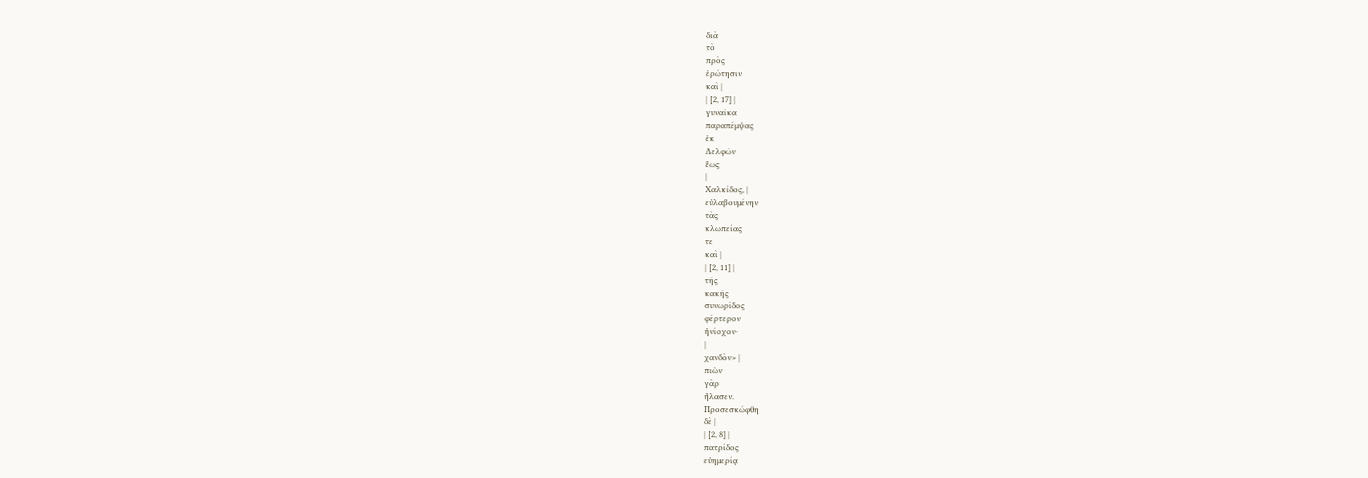διὰ
τὸ
πρὸς
ἐρώτησιν
καὶ |
| [2, 17] |
γυναῖκα
παραπέμψας
ἐκ
Δελφῶν
ἕως
|
Χαλκίδος, |
εὐλαβουμένην
τὰς
κλωπείας
τε
καὶ |
| [2, 11] |
τῆς
κακῆς
συνωρίδος
φέρτερον
ἡνίοχον·
|
χανδὸν> |
πιὼν
γὰρ
ἤλασεν.
Προσεσκώφθη
δὲ |
| [2, 8] |
πατρίδος
εὐημερίᾳ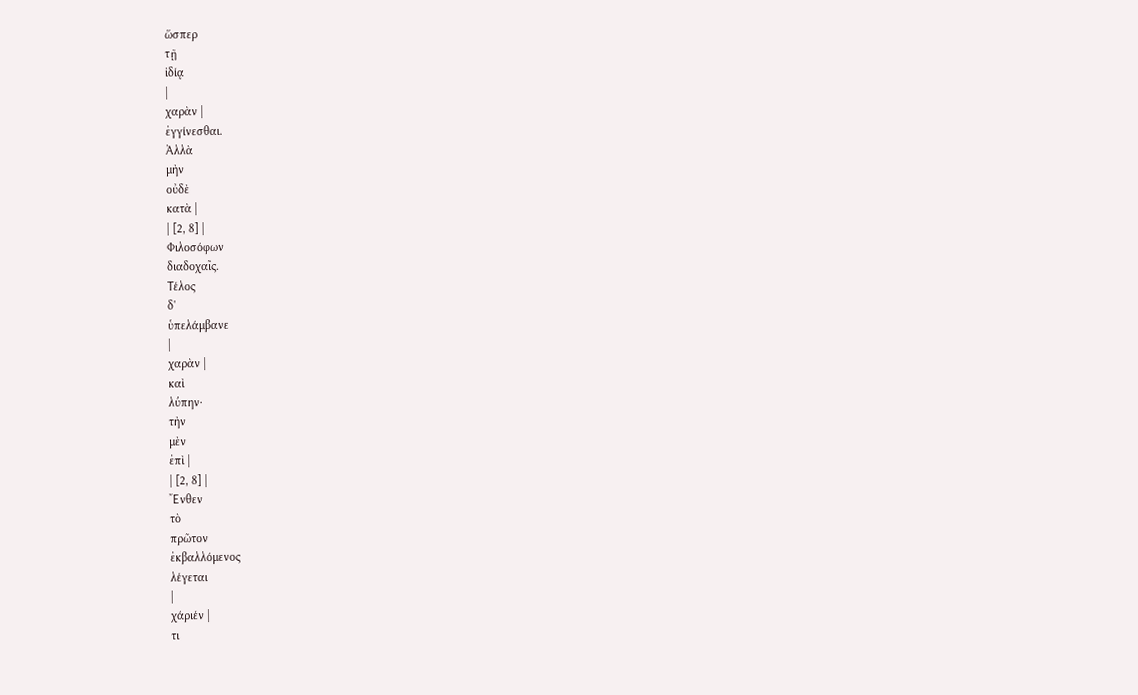ὥσπερ
τῇ
ἰδίᾳ
|
χαρὰν |
ἐγγίνεσθαι.
Ἀλλὰ
μὴν
οὐδὲ
κατὰ |
| [2, 8] |
Φιλοσόφων
διαδοχαῖς.
Τέλος
δ'
ὑπελάμβανε
|
χαρὰν |
καὶ
λύπην·
τὴν
μὲν
ἐπὶ |
| [2, 8] |
Ἔνθεν
τὸ
πρῶτον
ἐκβαλλόμενος
λέγεται
|
χάριέν |
τι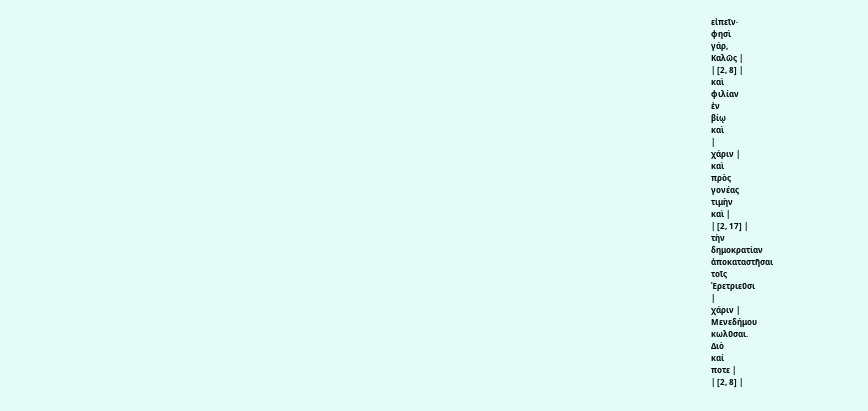εἰπεῖν·
φησὶ
γάρ,
Καλῶς |
| [2, 8] |
καὶ
φιλίαν
ἐν
βίῳ
καὶ
|
χάριν |
καὶ
πρὸς
γονέας
τιμὴν
καὶ |
| [2, 17] |
τὴν
δημοκρατίαν
ἀποκαταστῆσαι
τοῖς
Ἐρετριεῦσι
|
χάριν |
Μενεδήμου
κωλῦσαι.
Διὸ
καί
ποτε |
| [2, 8] |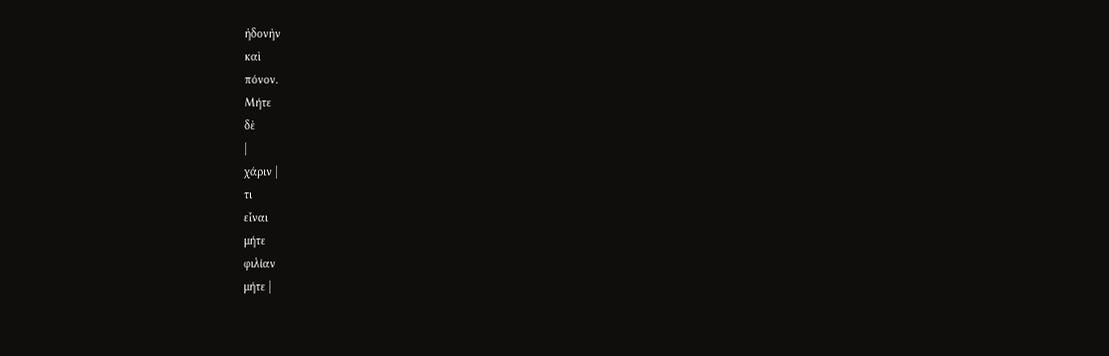ἡδονὴν
καὶ
πόνον.
Μήτε
δὲ
|
χάριν |
τι
εἶναι
μήτε
φιλίαν
μήτε |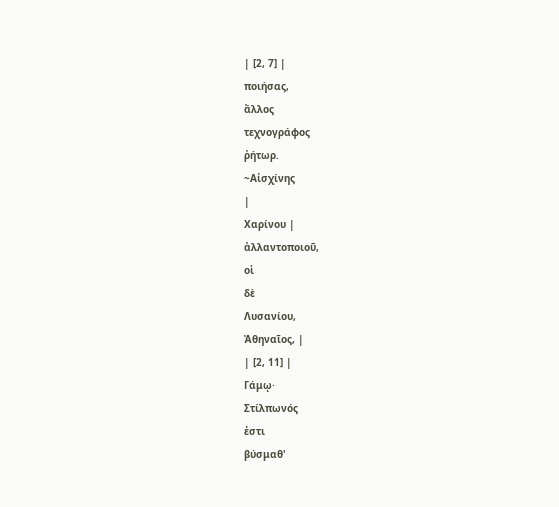| [2, 7] |
ποιήσας,
ἄλλος
τεχνογράφος
ῥήτωρ.
~Αἰσχίνης
|
Χαρίνου |
ἀλλαντοποιοῦ,
οἱ
δὲ
Λυσανίου,
Ἀθηναῖος, |
| [2, 11] |
Γάμῳ·
Στίλπωνός
ἐστι
βύσμαθ'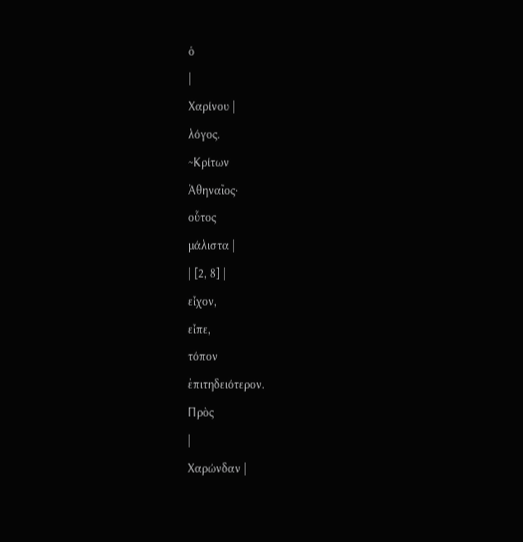ὁ
|
Χαρίνου |
λόγος.
~Κρίτων
Ἀθηναῖος·
οὗτος
μάλιστα |
| [2, 8] |
εἶχον,
εἶπε,
τόπον
ἐπιτηδειότερον.
Πρὸς
|
Χαρώνδαν |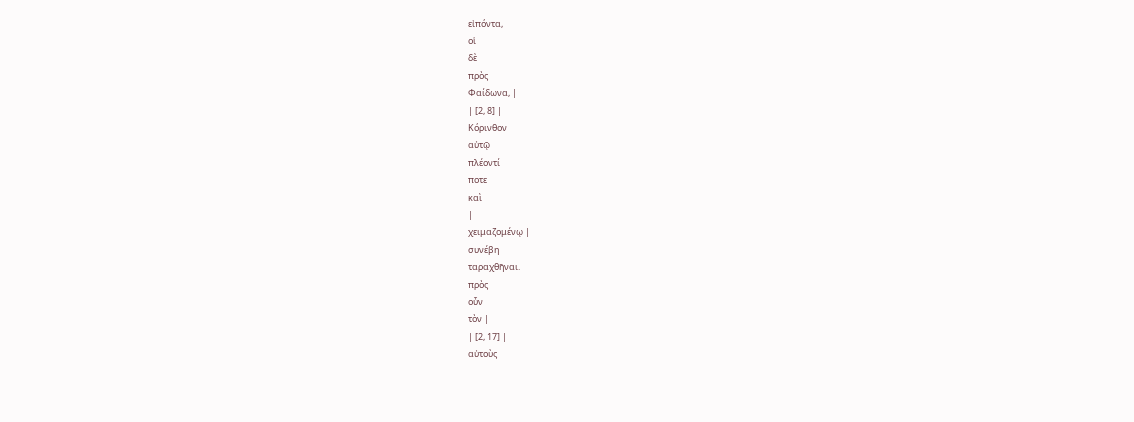εἰπόντα,
οἱ
δὲ
πρὸς
Φαίδωνα, |
| [2, 8] |
Κόρινθον
αὐτῷ
πλέοντί
ποτε
καὶ
|
χειμαζομένῳ |
συνέβη
ταραχθῆναι.
πρὸς
οὖν
τὸν |
| [2, 17] |
αὐτοὺς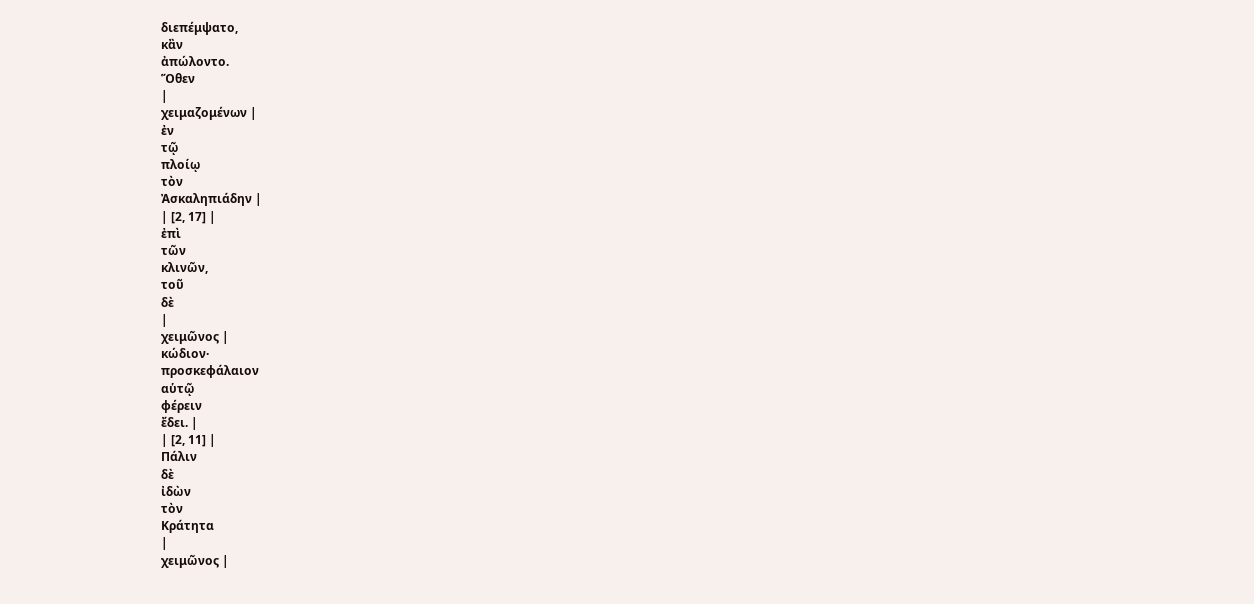διεπέμψατο,
κἂν
ἀπώλοντο.
Ὅθεν
|
χειμαζομένων |
ἐν
τῷ
πλοίῳ
τὸν
Ἀσκαληπιάδην |
| [2, 17] |
ἐπὶ
τῶν
κλινῶν,
τοῦ
δὲ
|
χειμῶνος |
κώδιον·
προσκεφάλαιον
αὑτῷ
φέρειν
ἔδει. |
| [2, 11] |
Πάλιν
δὲ
ἰδὼν
τὸν
Κράτητα
|
χειμῶνος |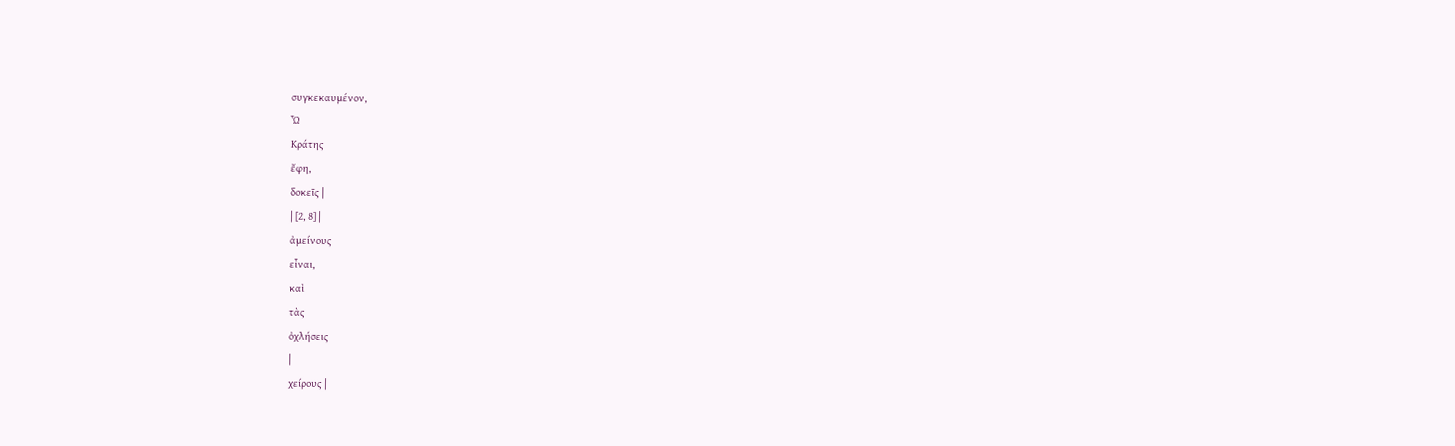συγκεκαυμένον,
Ὦ
Κράτης
ἔφη,
δοκεῖς |
| [2, 8] |
ἀμείνους
εἶναι,
καὶ
τὰς
ὀχλήσεις
|
χείρους |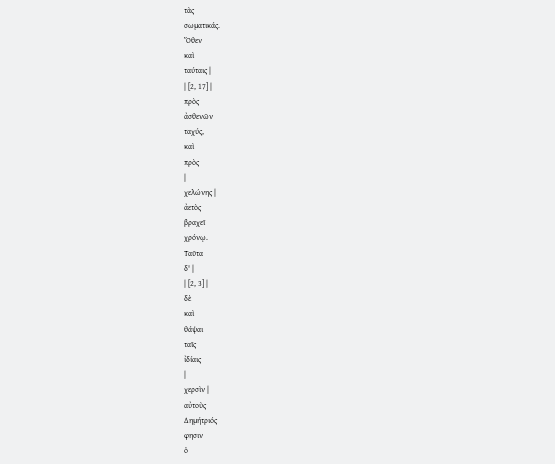τὰς
σωματικάς.
Ὅθεν
καὶ
ταύταις |
| [2, 17] |
πρὸς
ἀσθενῶν
ταχύς,
καὶ
πρὸς
|
χελώνης |
ἀετὸς
βραχεῖ
χρόνῳ.
Ταῦτα
δ' |
| [2, 3] |
δὲ
καὶ
θάψαι
ταῖς
ἰδίαις
|
χερσὶν |
αὐτοὺς
Δημήτριός
φησιν
ὁ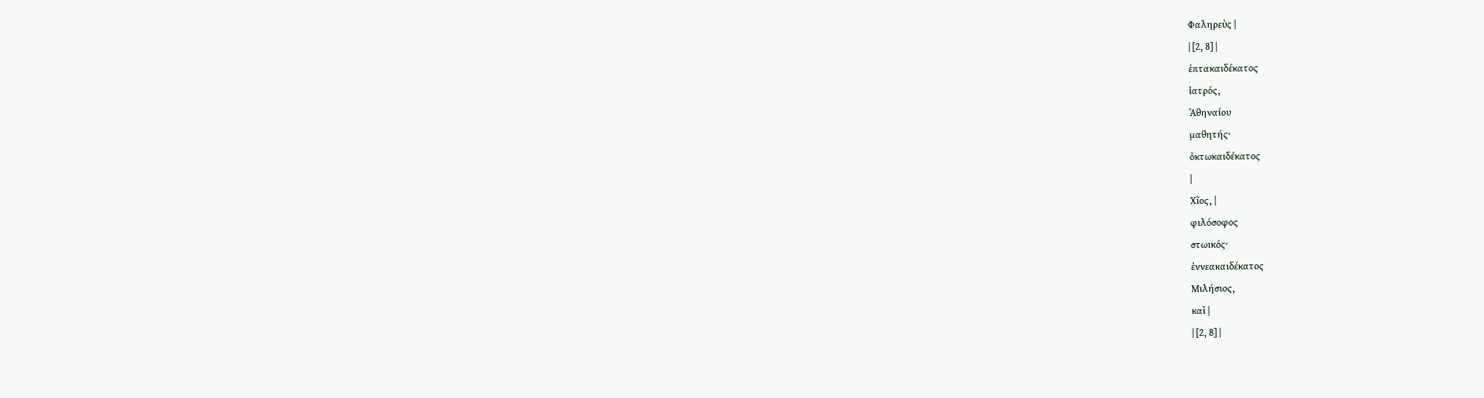Φαληρεὺς |
| [2, 8] |
ἑπτακαιδέκατος
ἰατρός,
Ἀθηναίου
μαθητής·
ὀκτωκαιδέκατος
|
Χῖος, |
φιλόσοφος
στωικός·
ἐννεακαιδέκατος
Μιλήσιος,
καὶ |
| [2, 8] |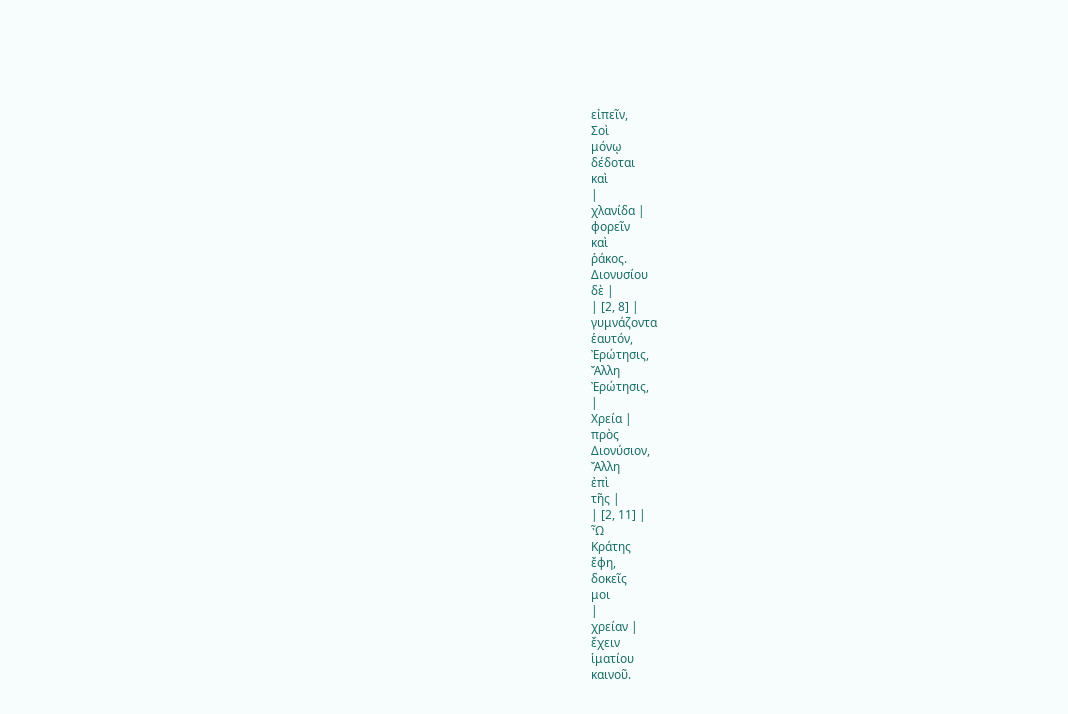εἰπεῖν,
Σοὶ
μόνῳ
δέδοται
καὶ
|
χλανίδα |
φορεῖν
καὶ
ῥάκος.
Διονυσίου
δὲ |
| [2, 8] |
γυμνάζοντα
ἑαυτόν,
Ἐρώτησις,
Ἄλλη
Ἐρώτησις,
|
Χρεία |
πρὸς
Διονύσιον,
Ἄλλη
ἐπὶ
τῆς |
| [2, 11] |
Ὦ
Κράτης
ἔφη,
δοκεῖς
μοι
|
χρείαν |
ἔχειν
ἱματίου
καινοῦ.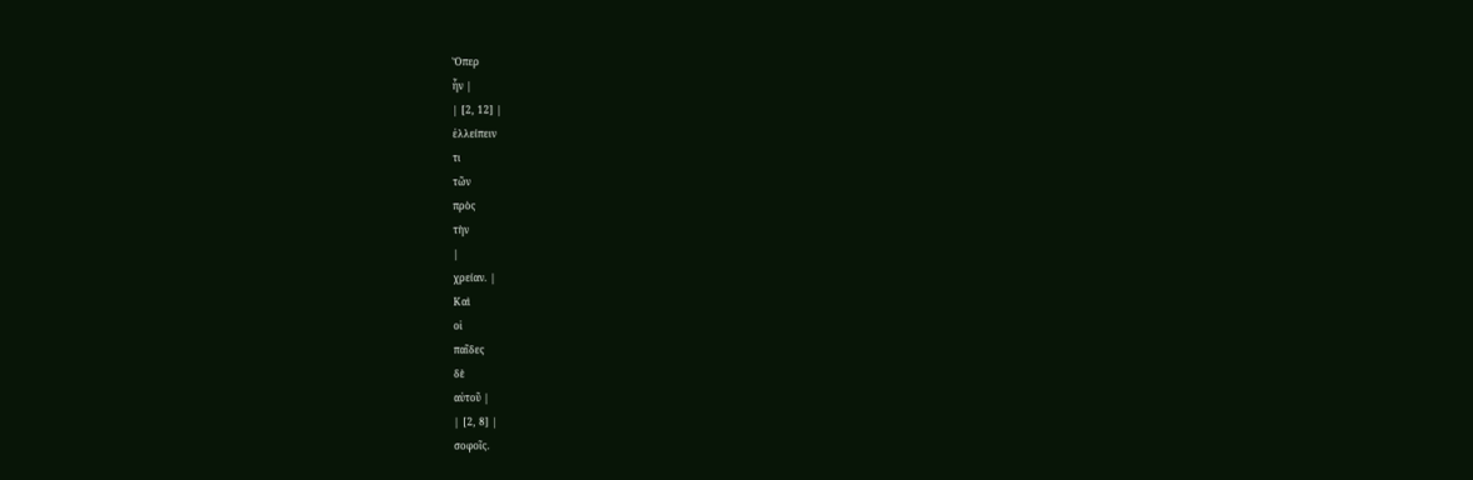Ὅπερ
ἦν |
| [2, 12] |
ἐλλείπειν
τι
τῶν
πρὸς
τὴν
|
χρείαν. |
Καὶ
οἱ
παῖδες
δὲ
αὐτοῦ |
| [2, 8] |
σοφοῖς.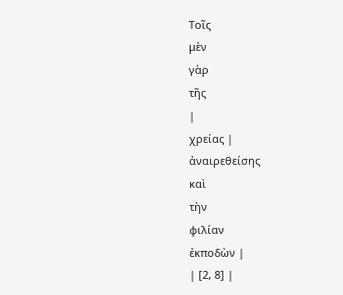Τοῖς
μὲν
γὰρ
τῆς
|
χρείας |
ἀναιρεθείσης
καὶ
τὴν
φιλίαν
ἐκποδὼν |
| [2, 8] |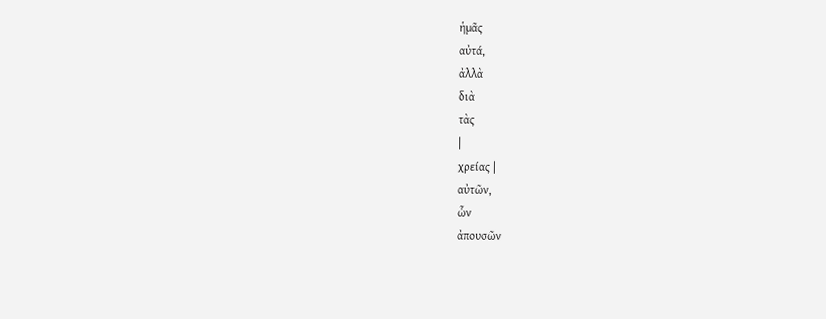ἡμᾶς
αὐτά,
ἀλλὰ
διὰ
τὰς
|
χρείας |
αὐτῶν,
ὧν
ἀπουσῶν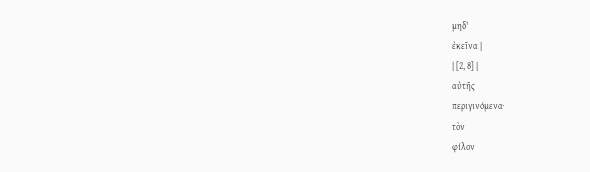μηδ'
ἐκεῖνα |
| [2, 8] |
αὐτῆς
περιγινόμενα·
τὸν
φίλον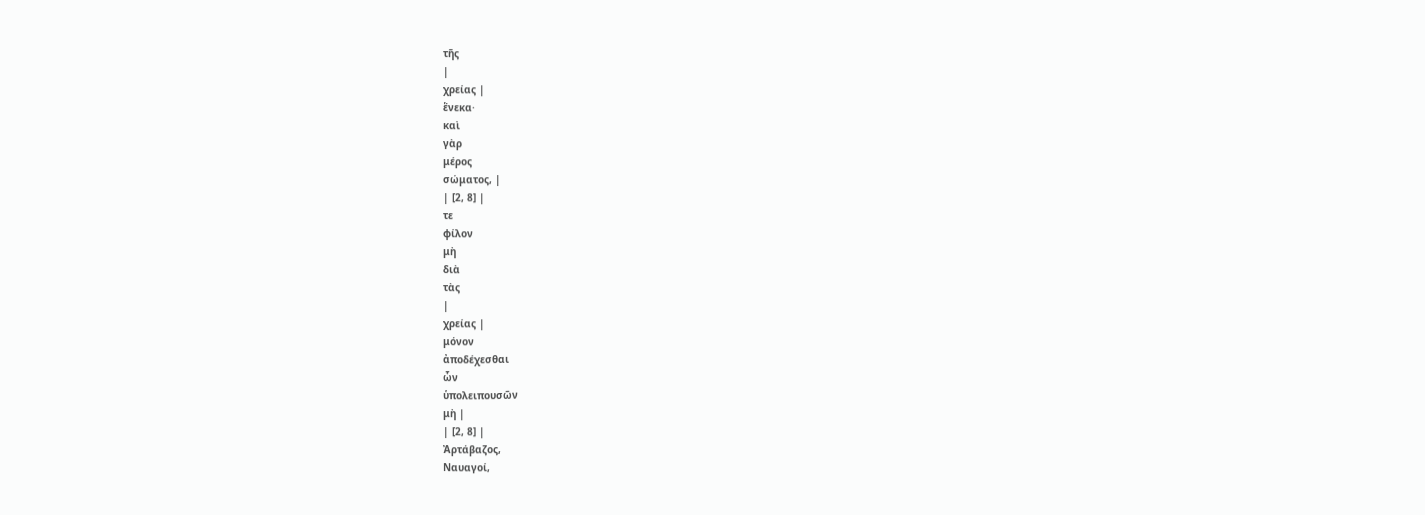τῆς
|
χρείας |
ἕνεκα·
καὶ
γὰρ
μέρος
σώματος, |
| [2, 8] |
τε
φίλον
μὴ
διὰ
τὰς
|
χρείας |
μόνον
ἀποδέχεσθαι
ὧν
ὑπολειπουσῶν
μὴ |
| [2, 8] |
Ἀρτάβαζος,
Ναυαγοί,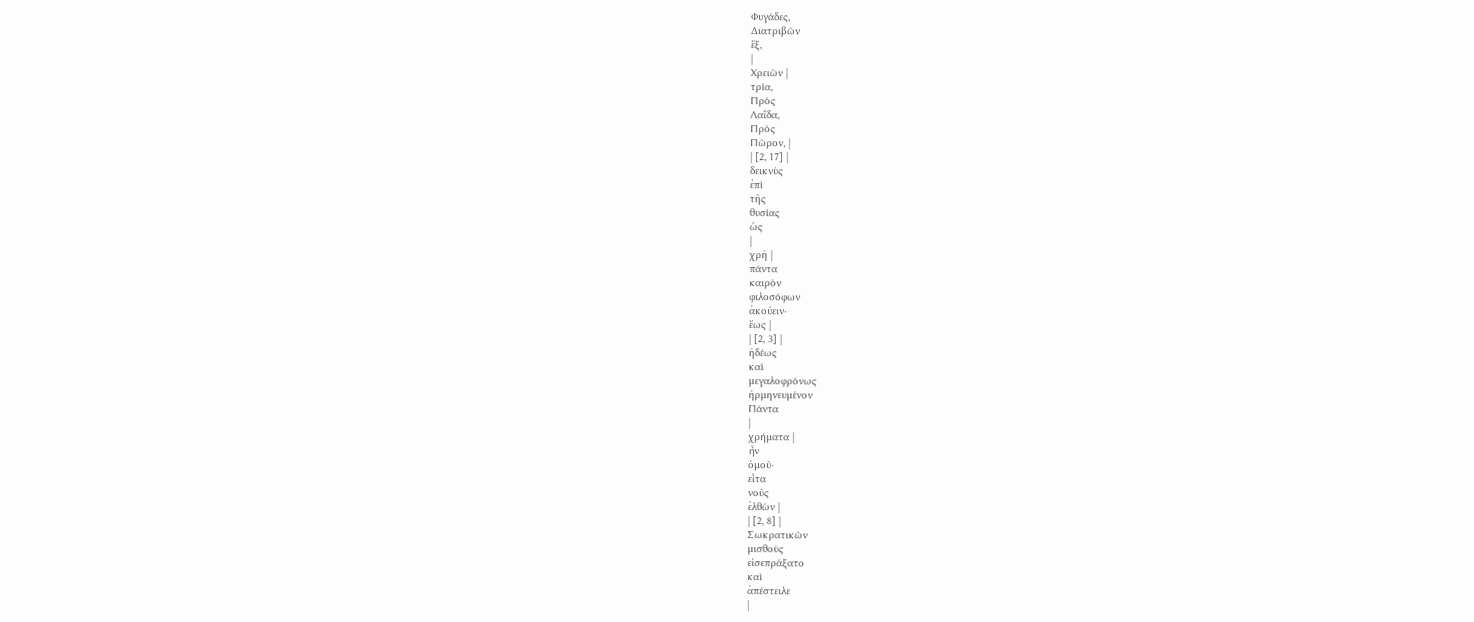Φυγάδες,
Διατριβῶν
ἕξ,
|
Χρειῶν |
τρία,
Πρὸς
Λαΐδα,
Πρὸς
Πῶρον, |
| [2, 17] |
δεικνὺς
ἐπὶ
τῆς
θυσίας
ὡς
|
χρὴ |
πάντα
καιρὸν
φιλοσόφων
ἀκούειν·
ἕως |
| [2, 3] |
ἡδέως
καὶ
μεγαλοφρόνως
ἡρμηνευμένον
Πάντα
|
χρήματα |
ἦν
ὁμοῦ·
εἶτα
νοῦς
ἐλθὼν |
| [2, 8] |
Σωκρατικῶν
μισθοὺς
εἰσεπράξατο
καὶ
ἀπέστειλε
|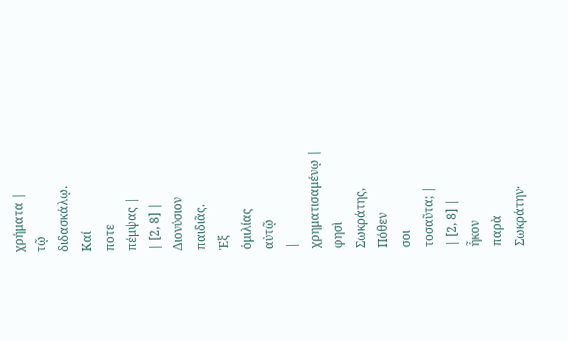χρήματα |
τῷ
διδασκάλῳ.
Καί
ποτε
πέμψας |
| [2, 8] |
Διονύσιον
παιδιᾶς.
Ἐξ
ὁμιλίας
αὐτῷ
|
χρηματισαμένῳ |
φησὶ
Σωκράτης,
Πόθεν
σοι
τοσαῦτα; |
| [2, 8] |
ἧκον
παρὰ
Σωκράτην·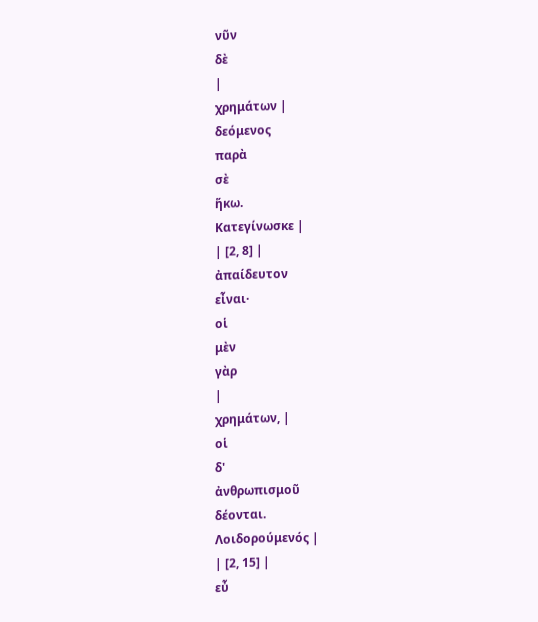νῦν
δὲ
|
χρημάτων |
δεόμενος
παρὰ
σὲ
ἥκω.
Κατεγίνωσκε |
| [2, 8] |
ἀπαίδευτον
εἶναι·
οἱ
μὲν
γὰρ
|
χρημάτων, |
οἱ
δ'
ἀνθρωπισμοῦ
δέονται.
Λοιδορούμενός |
| [2, 15] |
εὖ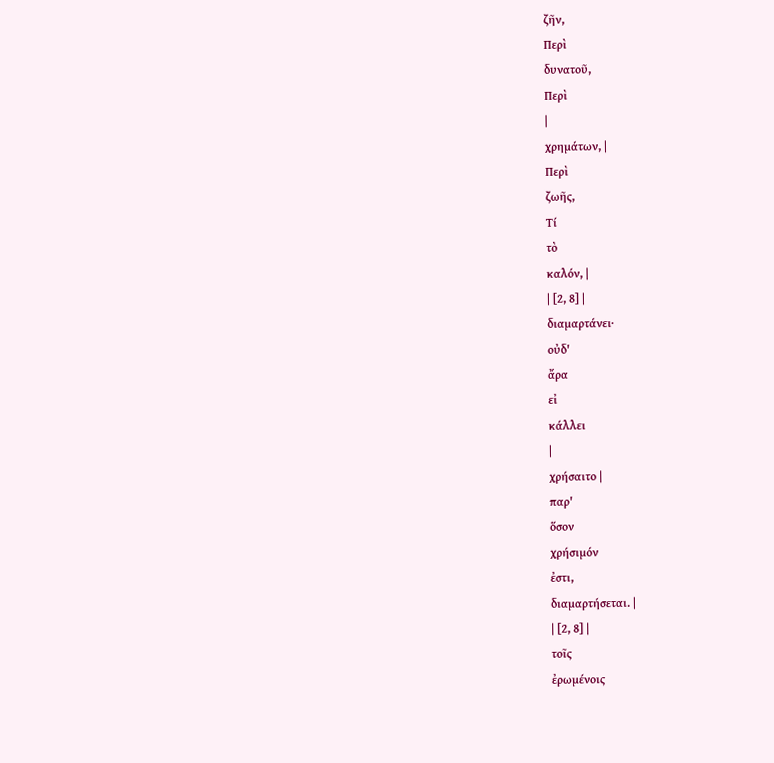ζῆν,
Περὶ
δυνατοῦ,
Περὶ
|
χρημάτων, |
Περὶ
ζωῆς,
Τί
τὸ
καλόν, |
| [2, 8] |
διαμαρτάνει·
οὐδ'
ἄρα
εἰ
κάλλει
|
χρήσαιτο |
παρ'
ὅσον
χρήσιμόν
ἐστι,
διαμαρτήσεται. |
| [2, 8] |
τοῖς
ἐρωμένοις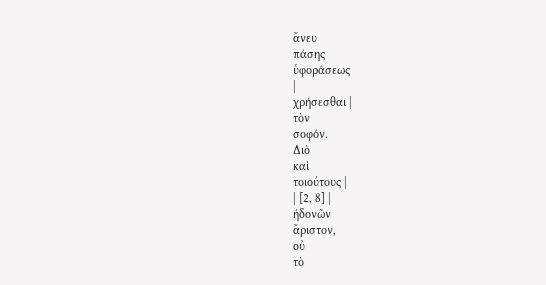ἄνευ
πάσης
ὑφοράσεως
|
χρήσεσθαι |
τὸν
σοφόν.
Διὸ
καὶ
τοιούτους |
| [2, 8] |
ἡδονῶν
ἄριστον,
οὐ
τὸ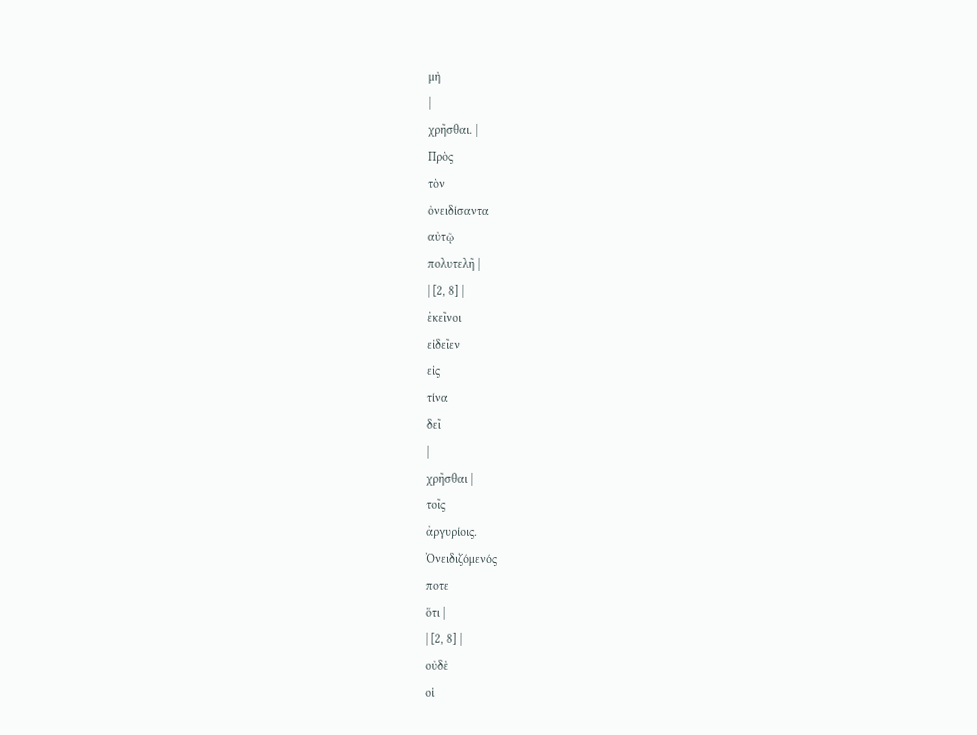μὴ
|
χρῆσθαι. |
Πρὸς
τὸν
ὀνειδίσαντα
αὐτῷ
πολυτελῆ |
| [2, 8] |
ἐκεῖνοι
εἰδεῖεν
εἰς
τίνα
δεῖ
|
χρῆσθαι |
τοῖς
ἀργυρίοις.
Ὀνειδιζόμενός
ποτε
ὅτι |
| [2, 8] |
οὐδὲ
οἱ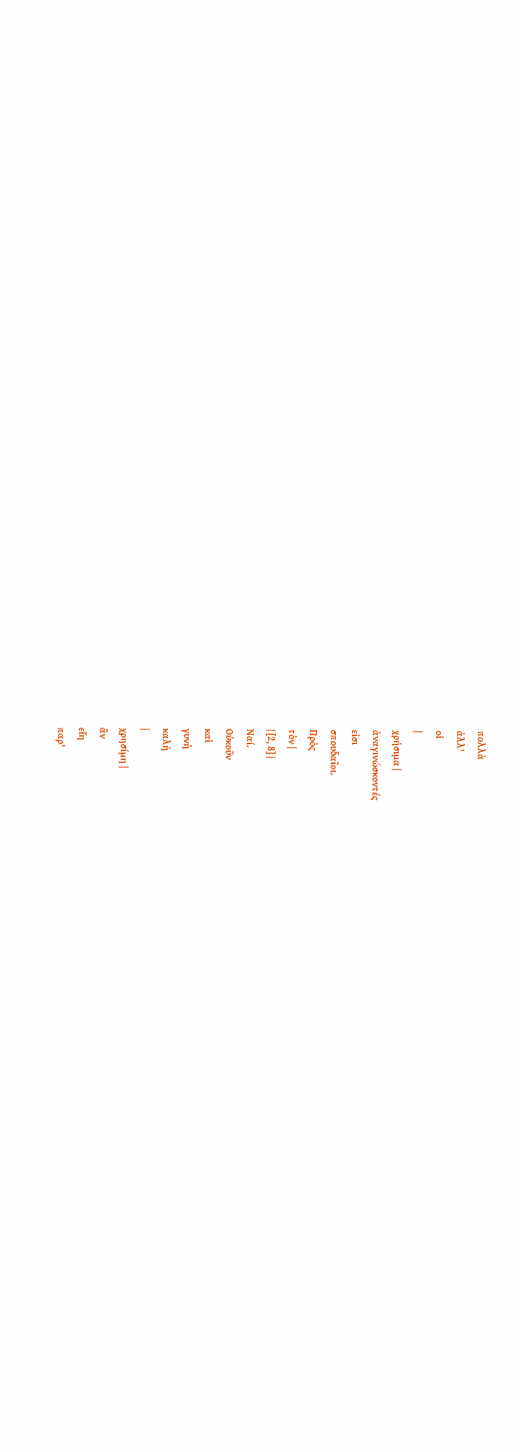πολλὰ
ἀλλ'
οἱ
|
χρήσιμα |
ἀναγινώσκοντές
εἰσι
σπουδαῖοι.
Πρὸς
τὸν |
| [2, 8] |
Ναί.
Οὐκοῦν
καὶ
γυνὴ
καλὴ
|
χρησίμη |
ἂν
εἴη
παρ'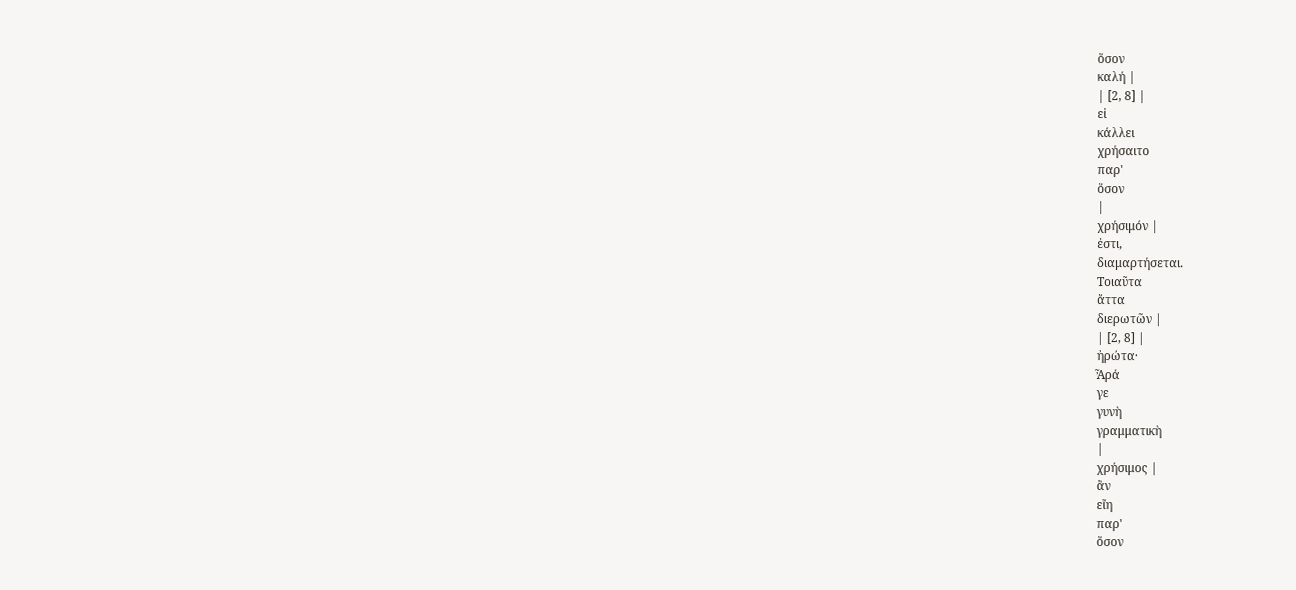ὅσον
καλή |
| [2, 8] |
εἰ
κάλλει
χρήσαιτο
παρ'
ὅσον
|
χρήσιμόν |
ἐστι,
διαμαρτήσεται.
Τοιαῦτα
ἄττα
διερωτῶν |
| [2, 8] |
ἠρώτα·
Ἆρά
γε
γυνὴ
γραμματικὴ
|
χρήσιμος |
ἂν
εἴη
παρ'
ὅσον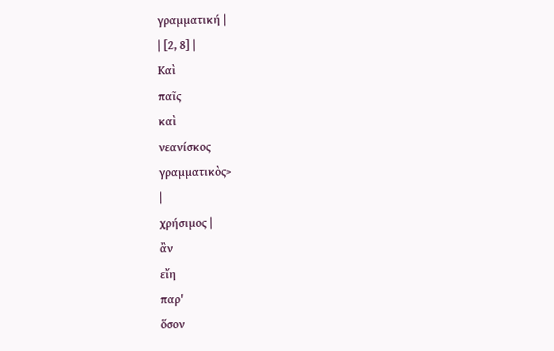γραμματική |
| [2, 8] |
Καὶ
παῖς
καὶ
νεανίσκος
γραμματικὸς>
|
χρήσιμος |
ἂν
εἴη
παρ'
ὅσον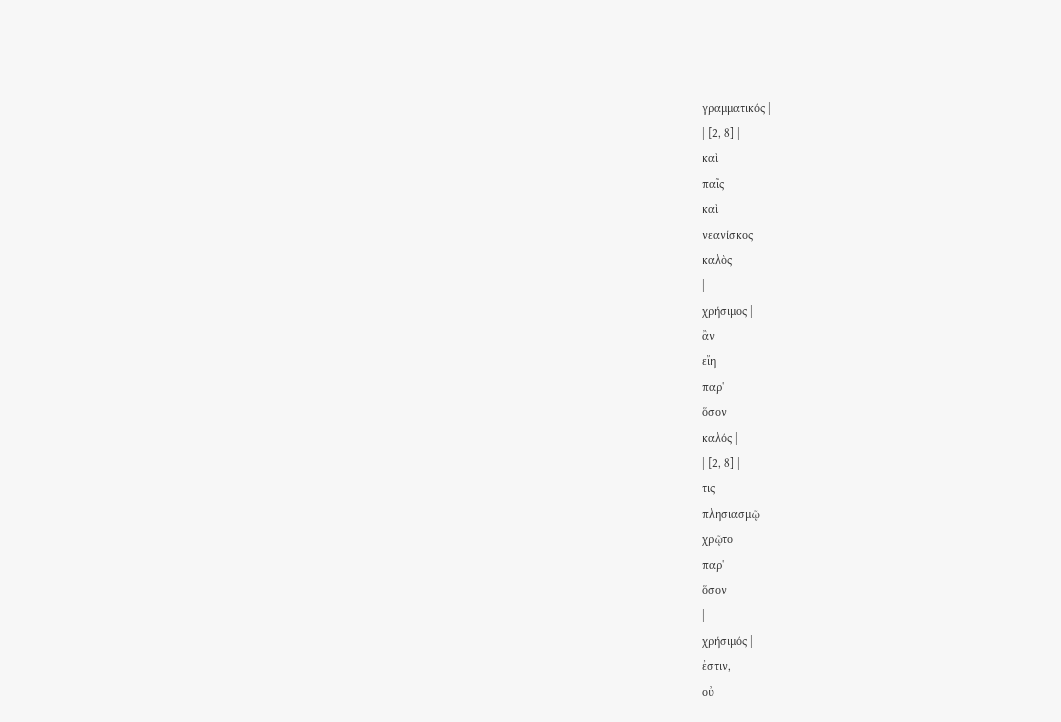γραμματικός |
| [2, 8] |
καὶ
παῖς
καὶ
νεανίσκος
καλὸς
|
χρήσιμος |
ἂν
εἴη
παρ'
ὅσον
καλός |
| [2, 8] |
τις
πλησιασμῷ
χρῷτο
παρ'
ὅσον
|
χρήσιμός |
ἐστιν,
οὐ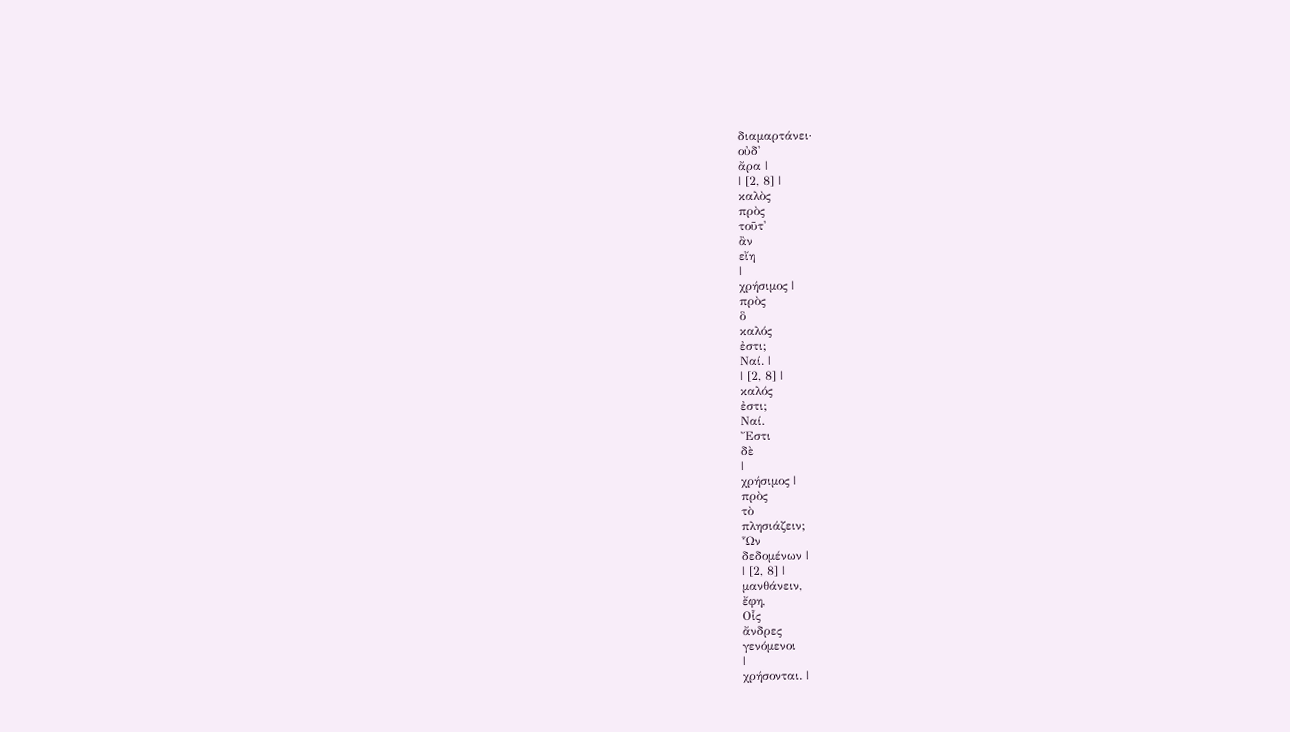διαμαρτάνει·
οὐδ'
ἄρα |
| [2, 8] |
καλὸς
πρὸς
τοῦτ'
ἂν
εἴη
|
χρήσιμος |
πρὸς
ὃ
καλός
ἐστι;
Ναί. |
| [2, 8] |
καλός
ἐστι;
Ναί.
Ἔστι
δὲ
|
χρήσιμος |
πρὸς
τὸ
πλησιάζειν;
Ὧν
δεδομένων |
| [2, 8] |
μανθάνειν,
ἔφη,
Οἷς
ἄνδρες
γενόμενοι
|
χρήσονται. |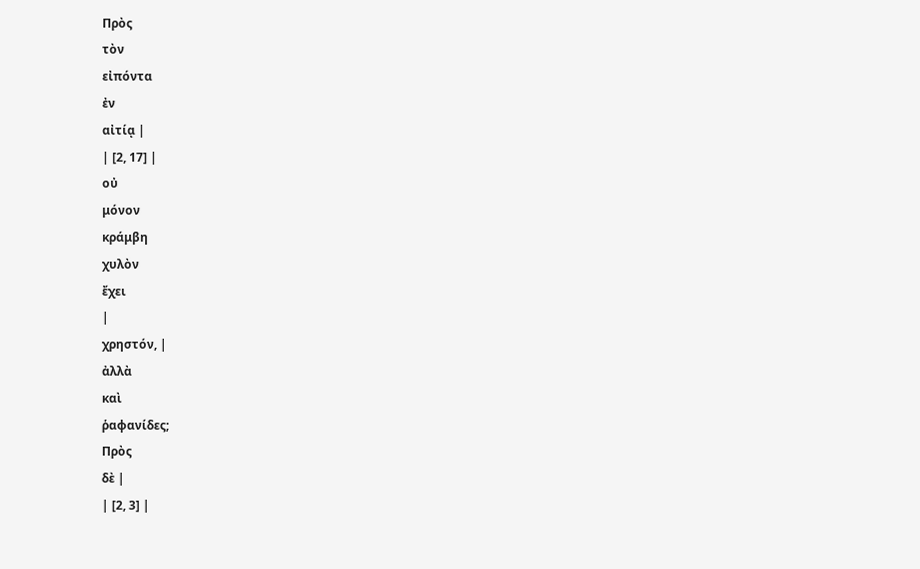Πρὸς
τὸν
εἰπόντα
ἐν
αἰτίᾳ |
| [2, 17] |
οὐ
μόνον
κράμβη
χυλὸν
ἔχει
|
χρηστόν, |
ἀλλὰ
καὶ
ῥαφανίδες;
Πρὸς
δὲ |
| [2, 3] |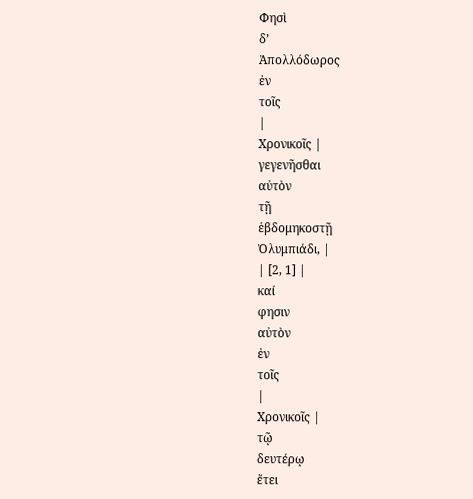Φησὶ
δ’
Ἀπολλόδωρος
ἐν
τοῖς
|
Χρονικοῖς |
γεγενῆσθαι
αὐτὸν
τῇ
ἑβδομηκοστῇ
Ὀλυμπιάδι, |
| [2, 1] |
καί
φησιν
αὐτὸν
ἐν
τοῖς
|
Χρονικοῖς |
τῷ
δευτέρῳ
ἔτει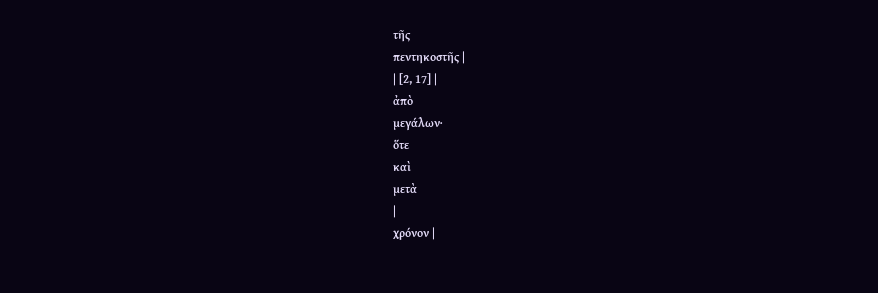τῆς
πεντηκοστῆς |
| [2, 17] |
ἀπὸ
μεγάλων·
ὅτε
καὶ
μετὰ
|
χρόνον |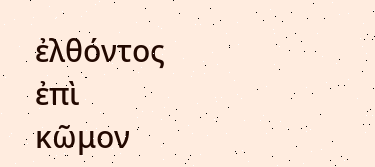ἐλθόντος
ἐπὶ
κῶμον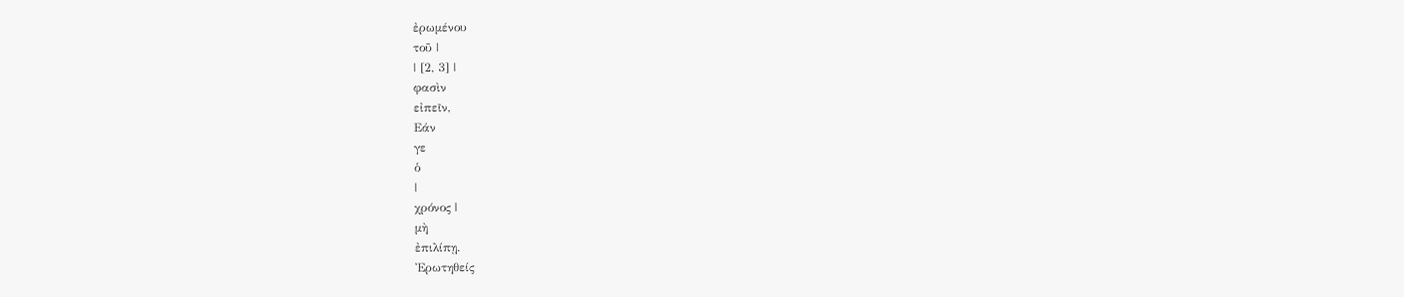ἐρωμένου
τοῦ |
| [2, 3] |
φασὶν
εἰπεῖν,
Εάν
γε
ὁ
|
χρόνος |
μὴ
ἐπιλίπῃ.
Ἐρωτηθείς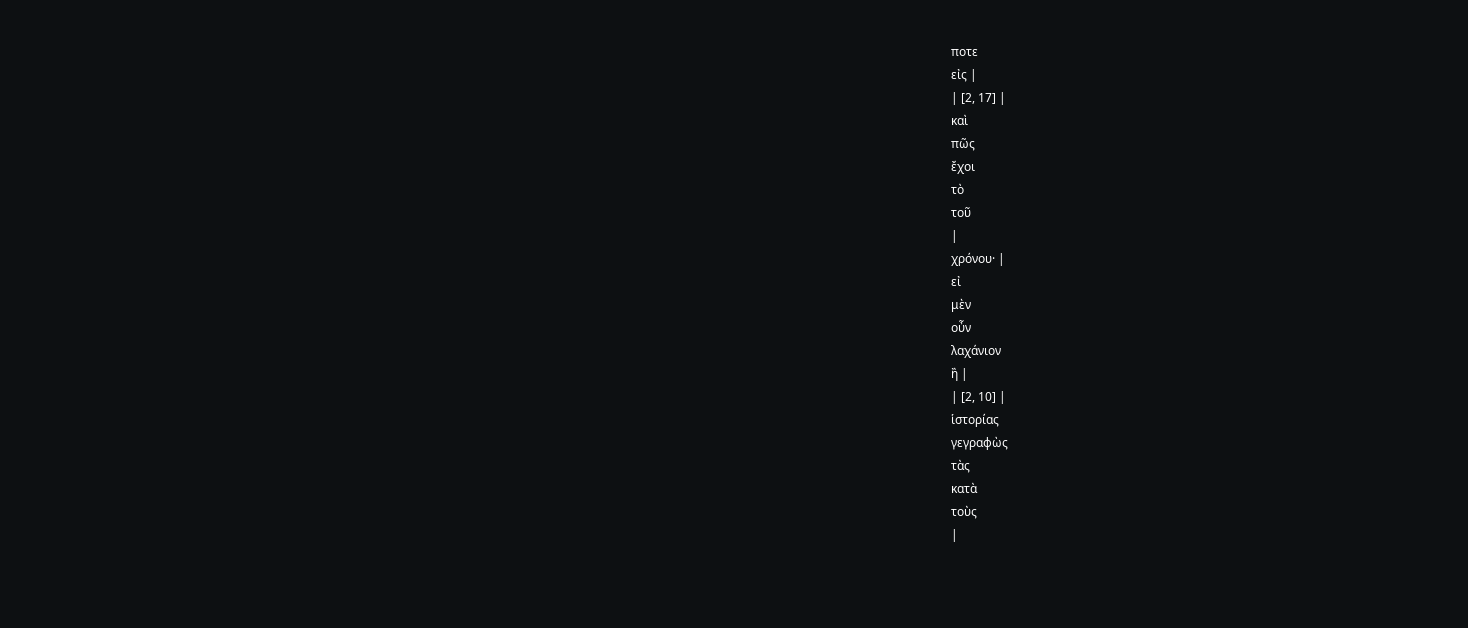ποτε
εἰς |
| [2, 17] |
καὶ
πῶς
ἔχοι
τὸ
τοῦ
|
χρόνου· |
εἰ
μὲν
οὖν
λαχάνιον
ἢ |
| [2, 10] |
ἱστορίας
γεγραφὼς
τὰς
κατὰ
τοὺς
|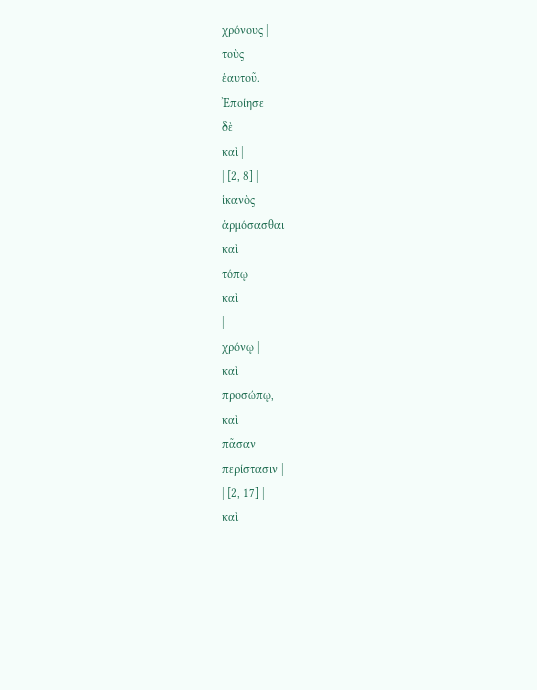χρόνους |
τοὺς
ἑαυτοῦ.
Ἐποίησε
δὲ
καὶ |
| [2, 8] |
ἱκανὸς
ἁρμόσασθαι
καὶ
τόπῳ
καὶ
|
χρόνῳ |
καὶ
προσώπῳ,
καὶ
πᾶσαν
περίστασιν |
| [2, 17] |
καὶ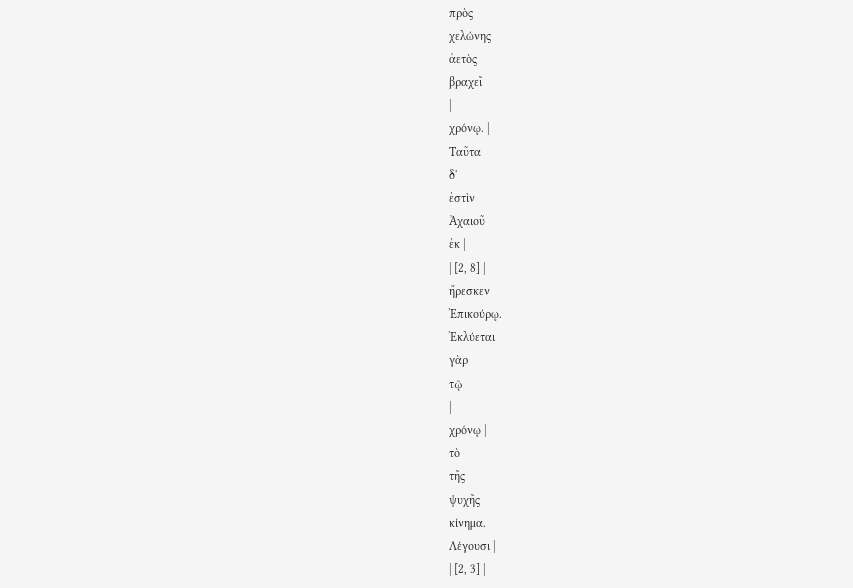πρὸς
χελώνης
ἀετὸς
βραχεῖ
|
χρόνῳ. |
Ταῦτα
δ'
ἐστὶν
Ἀχαιοῦ
ἐκ |
| [2, 8] |
ἤρεσκεν
Ἐπικούρῳ.
Ἐκλύεται
γὰρ
τῷ
|
χρόνῳ |
τὸ
τῆς
ψυχῆς
κίνημα.
Λέγουσι |
| [2, 3] |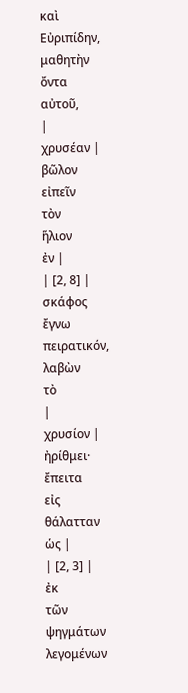καὶ
Εὐριπίδην,
μαθητὴν
ὄντα
αὐτοῦ,
|
χρυσέαν |
βῶλον
εἰπεῖν
τὸν
ἥλιον
ἐν |
| [2, 8] |
σκάφος
ἔγνω
πειρατικόν,
λαβὼν
τὸ
|
χρυσίον |
ἠρίθμει·
ἔπειτα
εἰς
θάλατταν
ὡς |
| [2, 3] |
ἐκ
τῶν
ψηγμάτων
λεγομένων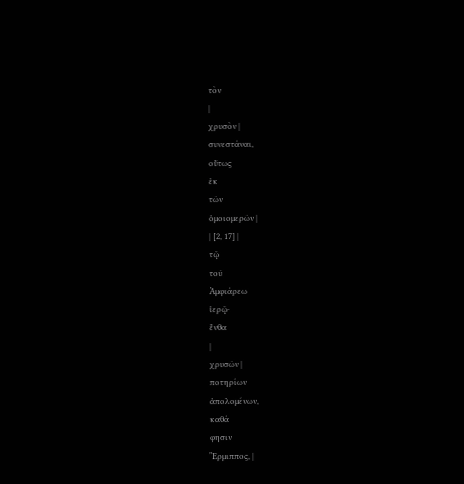τὸν
|
χρυσὸν |
συνεστάναι,
οὕτως
ἐκ
τῶν
ὁμοιομερῶν |
| [2, 17] |
τῷ
τοῦ
Ἀμφιάρεω
ἱερῷ·
ἔνθα
|
χρυσῶν |
ποτηρίων
ἀπολομένων,
καθά
φησιν
Ἕρμιππος, |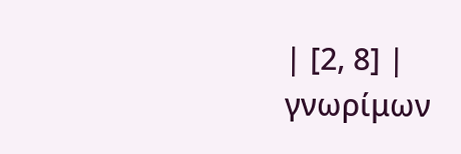| [2, 8] |
γνωρίμων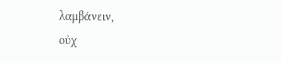λαμβάνειν,
οὐχ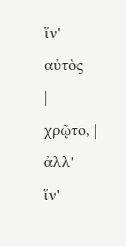ἵν'
αὐτὸς
|
χρῷτο, |
ἀλλ'
ἵν'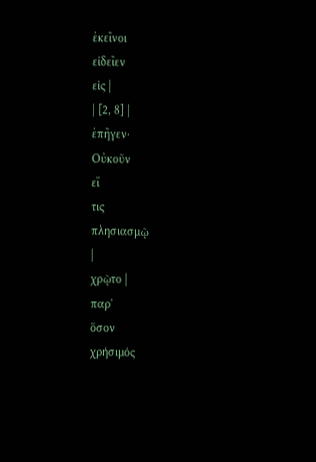ἐκεῖνοι
εἰδεῖεν
εἰς |
| [2, 8] |
ἐπῆγεν·
Οὐκοῦν
εἴ
τις
πλησιασμῷ
|
χρῷτο |
παρ'
ὅσον
χρήσιμός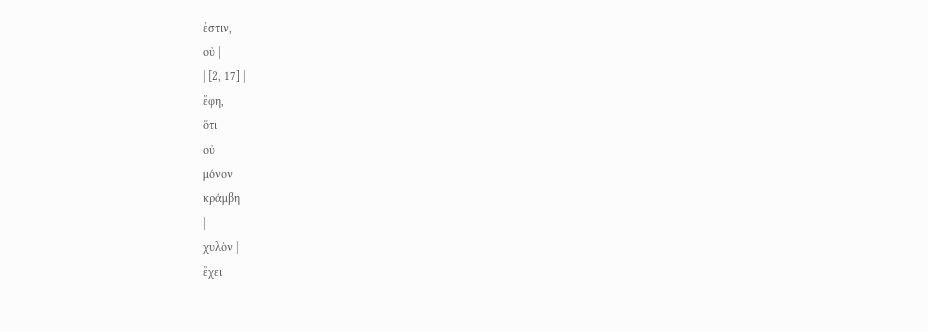ἐστιν,
οὐ |
| [2, 17] |
ἔφη,
ὅτι
οὐ
μόνον
κράμβη
|
χυλὸν |
ἔχει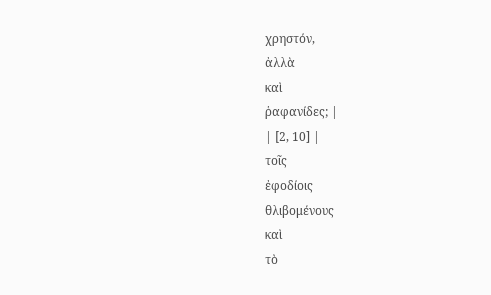χρηστόν,
ἀλλὰ
καὶ
ῥαφανίδες; |
| [2, 10] |
τοῖς
ἐφοδίοις
θλιβομένους
καὶ
τὸ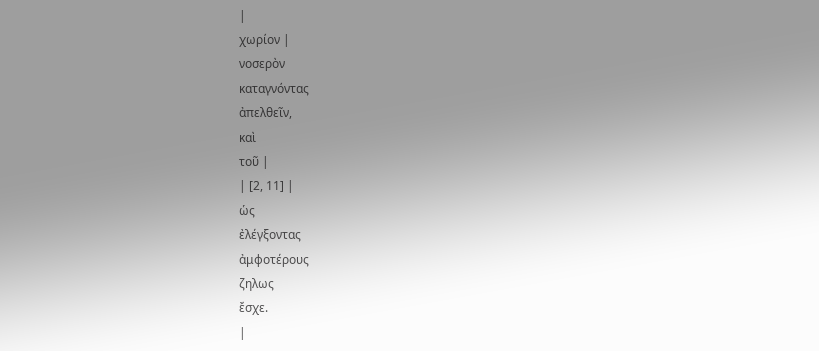|
χωρίον |
νοσερὸν
καταγνόντας
ἀπελθεῖν,
καὶ
τοῦ |
| [2, 11] |
ὡς
ἐλέγξοντας
ἀμφοτέρους
ζηλως
ἔσχε.
|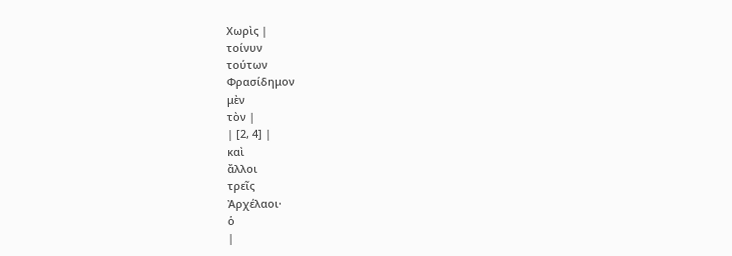Χωρὶς |
τοίνυν
τούτων
Φρασίδημον
μὲν
τὸν |
| [2, 4] |
καὶ
ἄλλοι
τρεῖς
Ἀρχέλαοι·
ὁ
|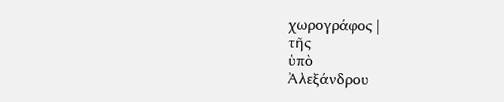χωρογράφος |
τῆς
ὑπὸ
Ἀλεξάνδρου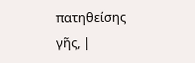πατηθείσης
γῆς, |